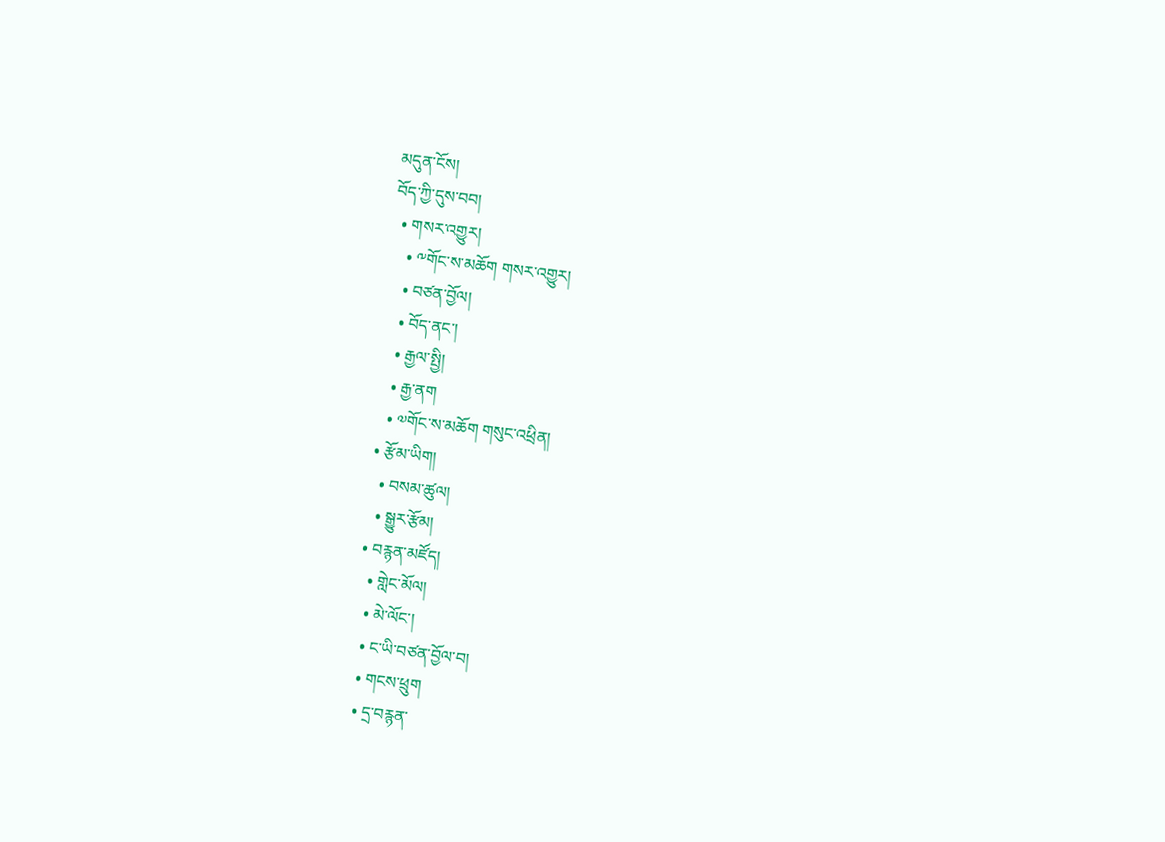མདུན་ངོས།
བོད་ཀྱི་དུས་བབ།
  • གསར་འགྱུར།
    • ༸གོང་ས་མཆོག གསར་འགྱུར།
    • བཙན་བྱོལ།
    • བོད་ནང་།
    • རྒྱལ་སྤྱི།
    • རྒྱ་ནག
    • ༧གོང་ས་མཆོག གསུང་འཕྲིན།
  • རྩོམ་ཡིག།
    • བསམ་ཚུལ།
    • སྒྱུར་རྩོམ།
  • བརྙན་མཛོད།
    • གླེང་མོལ།
    • མེ་ལོང་།
    • ང་ཡི་བཙན་བྱོལ་བ།
    • གངས་ཕྲུག
    • དྲ་བརྙན་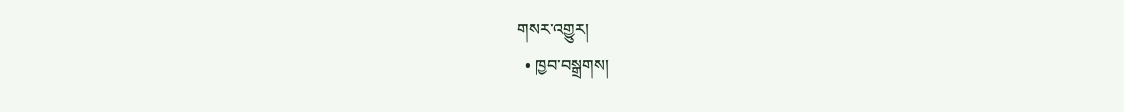གསར་འགྱུར།
  • ཁྱབ་བསྒྲགས།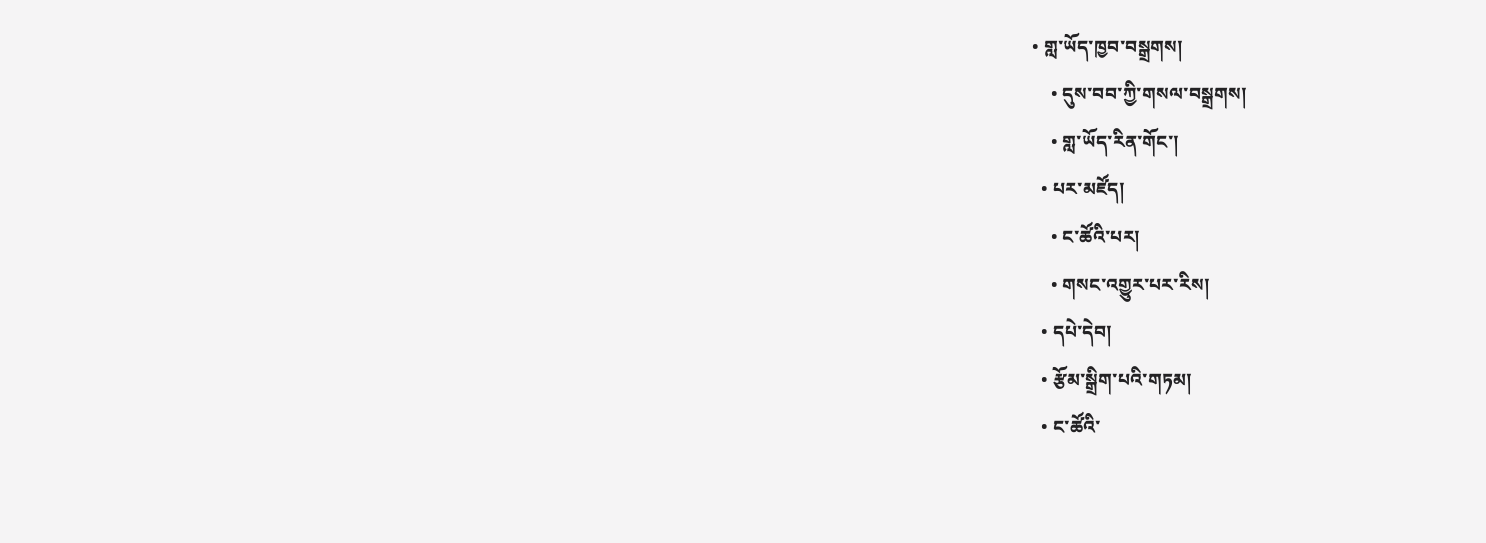• གླ་ཡོད་ཁྱབ་བསྒྲགས།
    • དུས་བབ་ཀྱི་གསལ་བསྒྲགས།
    • གླ་ཡོད་རིན་གོང་།
  • པར་མཛོད།
    • ང་ཚོའི་པར།
    • གསང་འགྱུར་པར་རིས།
  • དཔེ་དེབ།
  • རྩོམ་སྒྲིག་པའི་གཏམ།
  • ང་ཚོའི་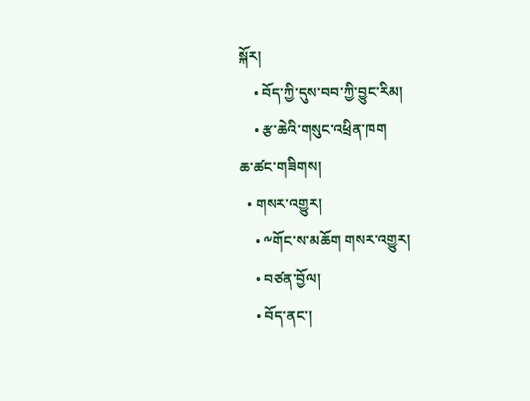སྐོར།
    • བོད་ཀྱི་དུས་བབ་ཀྱི་བྱུང་རིམ།
    • རྩ་ཆེའི་གསུང་འཕྲིན་ཁག
ཆ་ཚང་གཟིགས།
  • གསར་འགྱུར།
    • ༸གོང་ས་མཆོག གསར་འགྱུར།
    • བཙན་བྱོལ།
    • བོད་ནང་།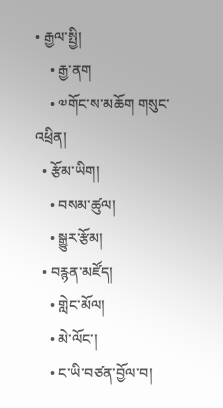• རྒྱལ་སྤྱི།
    • རྒྱ་ནག
    • ༧གོང་ས་མཆོག གསུང་འཕྲིན།
  • རྩོམ་ཡིག།
    • བསམ་ཚུལ།
    • སྒྱུར་རྩོམ།
  • བརྙན་མཛོད།
    • གླེང་མོལ།
    • མེ་ལོང་།
    • ང་ཡི་བཙན་བྱོལ་བ།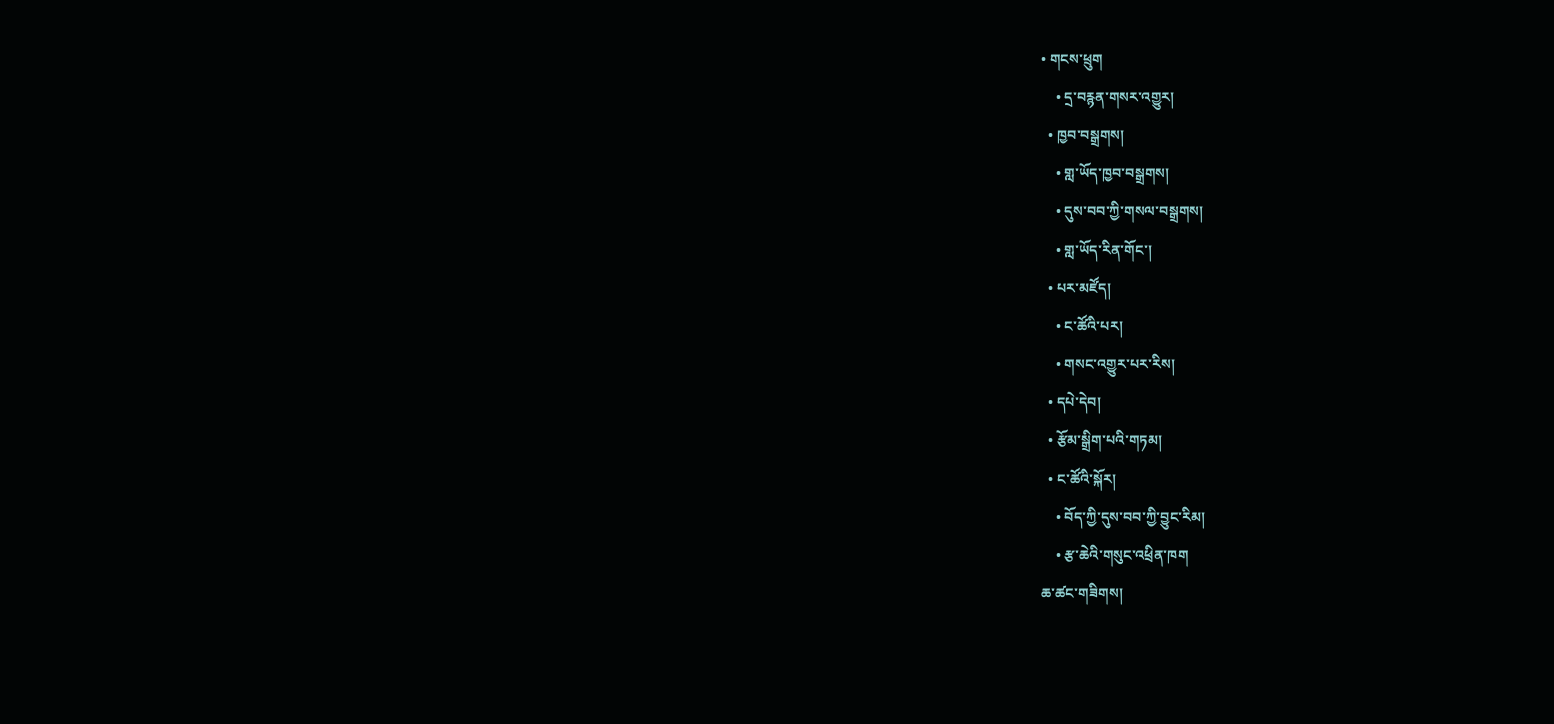• གངས་ཕྲུག
    • དྲ་བརྙན་གསར་འགྱུར།
  • ཁྱབ་བསྒྲགས།
    • གླ་ཡོད་ཁྱབ་བསྒྲགས།
    • དུས་བབ་ཀྱི་གསལ་བསྒྲགས།
    • གླ་ཡོད་རིན་གོང་།
  • པར་མཛོད།
    • ང་ཚོའི་པར།
    • གསང་འགྱུར་པར་རིས།
  • དཔེ་དེབ།
  • རྩོམ་སྒྲིག་པའི་གཏམ།
  • ང་ཚོའི་སྐོར།
    • བོད་ཀྱི་དུས་བབ་ཀྱི་བྱུང་རིམ།
    • རྩ་ཆེའི་གསུང་འཕྲིན་ཁག
ཆ་ཚང་གཟིགས།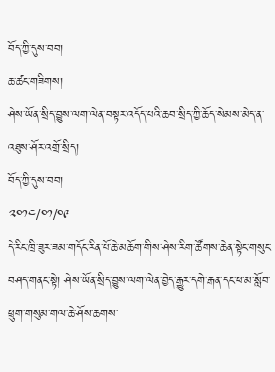བོད་ཀྱི་དུས་བབ།
ཆ་ཚང་གཟིགས།
ཤེས་ཡོན་སྲིད་བྱུས་ལག་ལེན་བསྟར་འདོད་པའི་ཆབ་སྲིད་ཀྱི་ཆོད་སེམས་མེད་ན་འཐུས་ཤོར་འགྲོ་སྲིད།
བོད་ཀྱི་དུས་བབ།
༢༠༡༤/༠༡/༠༩
དེ་རིང་ཁྲི་ཟུར་ཟམ་གདོང་རིན་པོ་ཆེ་མཆོག་གིས་ཤེས་རིག་ཚོགས་ཆེན་སྟེང་གསུང་བཤད་གནང་སྟེ། ཤེས་ཡོན་སྲིད་བྱུས་ལག་ལེན་བྱེད་རྒྱུར་དགེ་རྒན་དང་ཕ་མ་སློབ་ཕྲུག་གསུམ་གལ་ཆེ་ཤོས་ཆགས་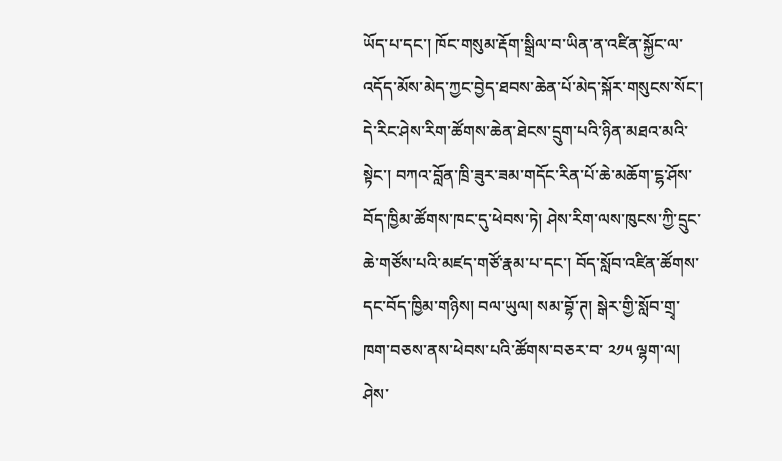ཡོད་པ་དང་། ཁོང་གསུམ་རྡོག་སྒྲིལ་བ་ཡིན་ན་འཛིན་སྐྱོང་ལ་འདོད་མོས་མེད་ཀྱང་བྱེད་ཐབས་ཆེན་པོ་མེད་སྐོར་གསུངས་སོང་།
དེ་རིང་ཤེས་རིག་ཚོགས་ཆེན་ཐེངས་དྲུག་པའི་ཉིན་མཐའ་མའི་སྟེང་། བཀའ་བློན་ཁྲི་ཟུར་ཟམ་གདོང་རིན་པོ་ཆེ་མཆོག་ངྷ་ཤོས་བོད་ཁྱིམ་ཚོགས་ཁང་དུ་ཕེབས་ཏེ། ཤེས་རིག་ལས་ཁུངས་ཀྱི་དྲུང་ཆེ་གཙོས་པའི་མཛད་གཙོ་རྣམ་པ་དང་། བོད་སློབ་འཛིན་ཚོགས་དང་བོད་ཁྱིམ་གཉིས། བལ་ཡུལ། སམ་བྷོ་ཊ། སྒེར་གྱི་སློབ་གྲྭ་ཁག་བཅས་ནས་ཕེབས་པའི་ཚོགས་བཅར་བ་ ༢༡༥ ལྷག་ལ། ཤེས་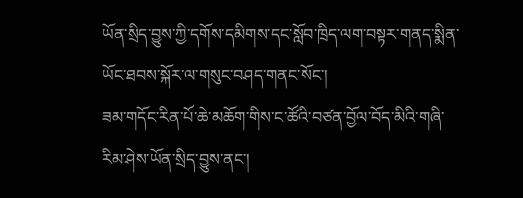ཡོན་སྲིད་བྱུས་ཀྱི་དགོས་དམིགས་དང་སློབ་ཁྲིད་ལག་བསྟར་གནད་སྨིན་ཡོང་ཐབས་སྐོར་ལ་གསུང་བཤད་གནང་སོང་།
ཟམ་གདོང་རིན་པོ་ཆེ་མཆོག་གིས་ང་ཚོའི་བཙན་བྱོལ་བོད་མིའི་གཞི་རིམ་ཤེས་ཡོན་སྲིད་བྱུས་ནང་།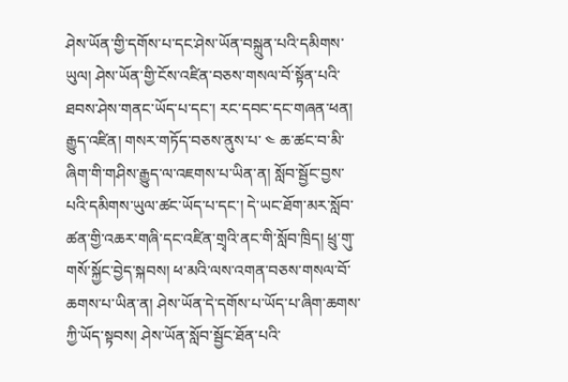ཤེས་ཡོན་གྱི་དགོས་པ་དང་ཤེས་ཡོན་བསྐྲུན་པའི་དམིགས་ཡུལ། ཤེས་ཡོན་གྱི་ངོས་འཛིན་བཅས་གསལ་བོ་སྟོན་པའི་ཐབས་ཤེས་གནང་ཡོད་པ་དང་། རང་དབང་དང་གཞན་ཕན། རྒྱུད་འཛིན། གསར་གཏོད་བཅས་ནུས་པ་ ༤ ཆ་ཚང་བ་མི་ཞིག་གི་གཤིས་རྒྱུད་ལ་འཇགས་པ་ཡིན་ན། སློབ་སྦྱོང་བྱས་པའི་དམིགས་ཡུལ་ཚང་ཡོད་པ་དང་། དེ་ཡང་ཐོག་མར་སློབ་ཚན་གྱི་འཆར་གཞི་དང་འཛིན་གྲྭའི་ནང་གི་སློབ་ཁྲིད། ཕྲུ་གུ་གསོ་སྐྱོང་བྱེད་སྐབས། ཕ་མའི་ལས་འགན་བཅས་གསལ་བོ་ཆགས་པ་ཡིན་ན། ཤེས་ཡོན་དེ་དགོས་པ་ཡོད་པ་ཞིག་ཆགས་ཀྱི་ཡོད་སྟབས། ཤེས་ཡོན་སློབ་སྦྱོང་ཐོན་པའི་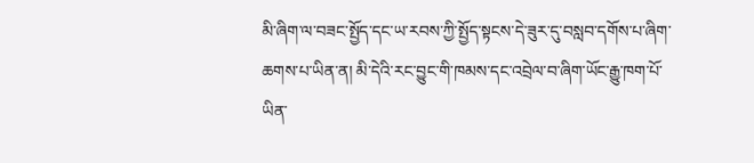མི་ཞིག་ལ་བཟང་སྤྱོད་དང་ཡ་རབས་ཀྱི་སྤྱོད་སྟངས་དེ་ཟུར་དུ་བསླབ་དགོས་པ་ཞིག་ཆགས་པ་ཡིན་ན། མི་དེའི་རང་བྱུང་གི་ཁམས་དང་འབྲེལ་བ་ཞིག་ཡོང་རྒྱུ་ཁག་པོ་ཡིན་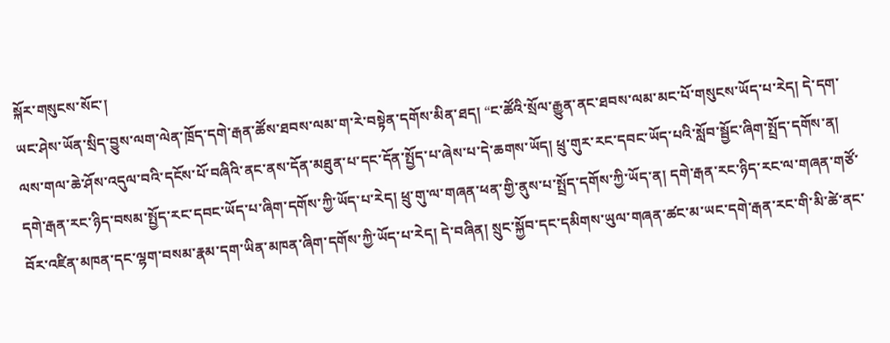སྐོར་གསུངས་སོང་།
ཡང་ཤེས་ཡོན་སྲིད་བྱུས་ལག་ལེན་ཁྲོད་དགེ་རྒན་ཚོས་ཐབས་ལམ་ག་རེ་བསྟེན་དགོས་མིན་ཐད། “ང་ཚོའི་སྲོལ་རྒྱུན་ནང་ཐབས་ལམ་མང་པོ་གསུངས་ཡོད་པ་རེད། དེ་དག་ལས་གལ་ཆེ་ཤོས་འདུལ་བའི་དངོས་པོ་བཞིའི་ནང་ནས་དོན་མཐུན་པ་དང་དོན་སྤྱོད་པ་ཞེས་པ་དེ་ཆགས་ཡོད། ཕྲུ་གུར་རང་དབང་ཡོད་པའི་སློབ་སྦྱོང་ཞིག་སྤྲོད་དགོས་ན། དགེ་རྒན་རང་ཉིད་བསམ་སྤྱོད་རང་དབང་ཡོད་པ་ཞིག་དགོས་ཀྱི་ཡོད་པ་རེད། ཕྲུ་གུ་ལ་གཞན་ཕན་གྱི་ནུས་པ་སྤྲོད་དགོས་ཀྱི་ཡོད་ན། དགེ་རྒན་རང་ཉིད་རང་ལ་གཞན་གཙོ་བོར་འཛིན་མཁན་དང་ལྷག་བསམ་རྣམ་དག་ཡིན་མཁན་ཞིག་དགོས་ཀྱི་ཡོད་པ་རེད། དེ་བཞིན། སྲུང་སྐྱོབ་དང་དམིགས་ཡུལ་གཞན་ཚང་མ་ཡང་དགེ་རྒན་རང་གི་མི་ཚེ་ནང་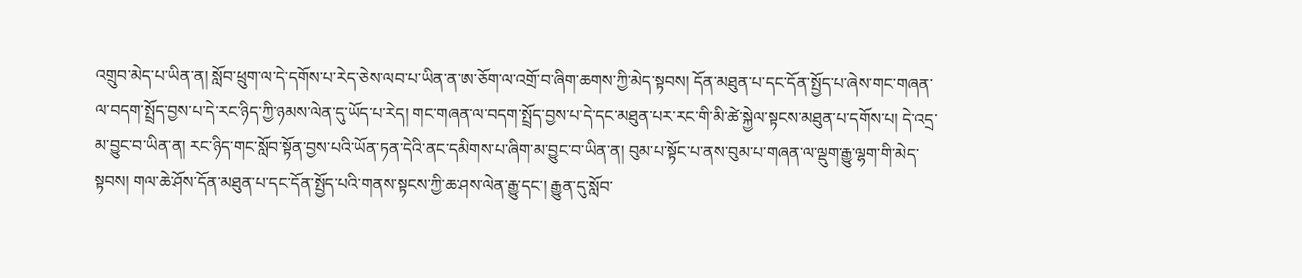འགྲུབ་མེད་པ་ཡིན་ན། སློབ་ཕྲུག་ལ་དེ་དགོས་པ་རེད་ཅེས་ལབ་པ་ཡིན་ན་ཨ་ཅོག་ལ་འགྲོ་བ་ཞིག་ཆགས་ཀྱི་མེད་སྟབས། དོན་མཐུན་པ་དང་དོན་སྤྱོད་པ་ཞེས་གང་གཞན་ལ་བདག་སྤྲོད་བྱས་པ་དེ་རང་ཉིད་ཀྱི་ཉམས་ལེན་དུ་ཡོད་པ་རེད། གང་གཞན་ལ་བདག་སྤྲོད་བྱས་པ་དེ་དང་མཐུན་པར་རང་གི་མི་ཚེ་སྐྱེལ་སྟངས་མཐུན་པ་དགོས་པ། དེ་འདྲ་མ་བྱུང་བ་ཡིན་ན། རང་ཉིད་གང་སློབ་སྟོན་བྱས་པའི་ཡོན་ཏན་དེའི་ནང་དམིགས་པ་ཞིག་མ་བྱུང་བ་ཡིན་ན། བུམ་པ་སྟོང་པ་ནས་བུམ་པ་གཞན་ལ་ལྡུག་རྒྱུ་ལྷག་གི་མེད་སྟབས། གལ་ཆེ་ཤོས་དོན་མཐུན་པ་དང་དོན་སྤྱོད་པའི་གནས་སྟངས་ཀྱི་ཆ་ཤས་ལེན་རྒྱུ་དང་། རྒྱུན་དུ་སློབ་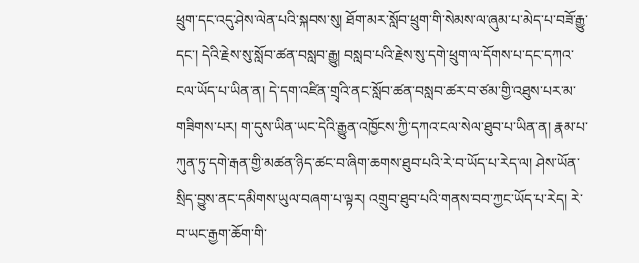ཕྲུག་དང་འདུ་ཤེས་ལེན་པའི་སྐབས་སུ། ཐོག་མར་སློབ་ཕྲུག་གི་སེམས་ལ་ཞུམ་པ་མེད་པ་བཟོ་རྒྱུ་དང་། དེའི་རྗེས་སུ་སློབ་ཚན་བསླབ་རྒྱུ། བསླབ་པའི་རྗེས་སུ་དགེ་ཕྲུག་ལ་དོགས་པ་དང་དཀའ་ངལ་ཡོད་པ་ཡིན་ན། དེ་དག་འཛིན་གྲྭའི་ནང་སློབ་ཚན་བསླབ་ཚར་བ་ཙམ་གྱི་འཐུས་པར་མ་གཟིགས་པར། ག་དུས་ཡིན་ཡང་དེའི་རྒྱུན་འཁྱོངས་ཀྱི་དཀའ་ངལ་སེལ་ཐུབ་པ་ཡིན་ན། རྣམ་པ་ཀུན་ཏུ་དགེ་རྒན་གྱི་མཚན་ཉིད་ཚང་བ་ཞིག་ཆགས་ཐུབ་པའི་རེ་བ་ཡོད་པ་རེད་ལ། ཤེས་ཡོན་སྲིད་བྱུས་ནང་དམིགས་ཡུལ་བཞག་པ་ལྟར། འགྲུབ་ཐུབ་པའི་གནས་བབ་ཀྱང་ཡོད་པ་རེད། རེ་བ་ཡང་རྒྱག་ཆོག་གི་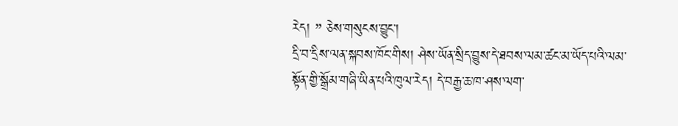རེད། ” ཅེས་གསུངས་བྱུང་།
དྲི་བ་དྲིས་ལན་སྐབས་ཁོང་གིས། ཤེས་ཡོན་སྲིད་བྱུས་དེ་ཐབས་ལམ་ཚང་མ་ཡོད་པའི་ལམ་སྟོན་གྱི་སྒྲོམ་གཞི་ཡིན་པའི་ཁུལ་རེད། དེ་བརྒྱ་ཆ་ཁ་ཤས་ལག་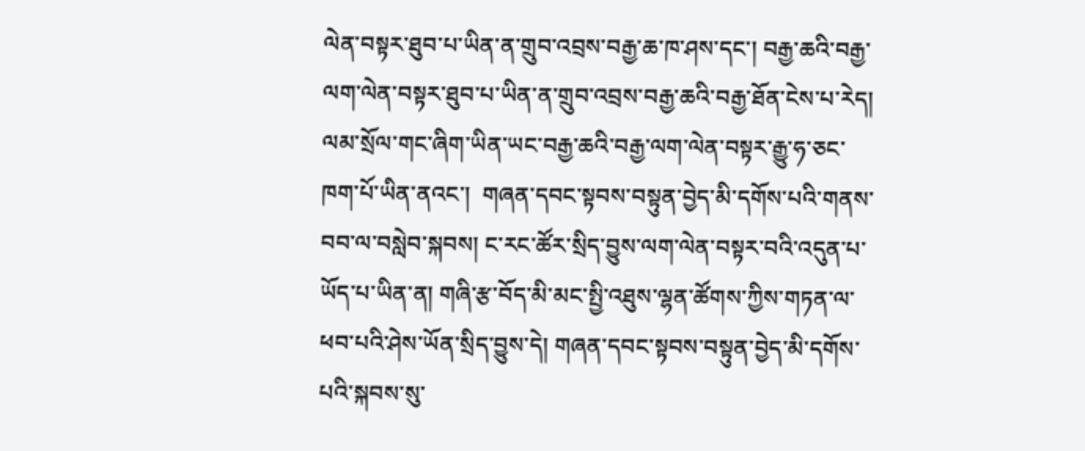ལེན་བསྟར་ཐུབ་པ་ཡིན་ན་གྲུབ་འབྲས་བརྒྱ་ཆ་ཁ་ཤས་དང་། བརྒྱ་ཆའི་བརྒྱ་ལག་ལེན་བསྟར་ཐུབ་པ་ཡིན་ན་གྲུབ་འབྲས་བརྒྱ་ཆའི་བརྒྱ་ཐོན་ངེས་པ་རེད། ལམ་སྲོལ་གང་ཞིག་ཡིན་ཡང་བརྒྱ་ཆའི་བརྒྱ་ལག་ལེན་བསྟར་རྒྱུ་ཧ་ཅང་ཁག་པོ་ཡིན་ནའང་།  གཞན་དབང་སྟབས་བསྟུན་བྱེད་མི་དགོས་པའི་གནས་བབ་ལ་བསླེབ་སྐབས། ང་རང་ཚོར་སྲིད་བྱུས་ལག་ལེན་བསྟར་བའི་འདུན་པ་ཡོད་པ་ཡིན་ན། གཞི་རྩ་བོད་མི་མང་སྤྱི་འཐུས་ལྷན་ཚོགས་ཀྱིས་གཏན་ལ་ཕབ་པའི་ཤེས་ཡོན་སྲིད་བྱུས་དེ། གཞན་དབང་སྟབས་བསྟུན་བྱེད་མི་དགོས་པའི་སྐབས་སུ་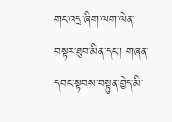གང་འདྲ་ཞིག་ལག་ལེན་བསྟར་ཐུབ་མིན་དང་། གཞན་དབང་སྟབས་བསྟུན་བྱེད་མི་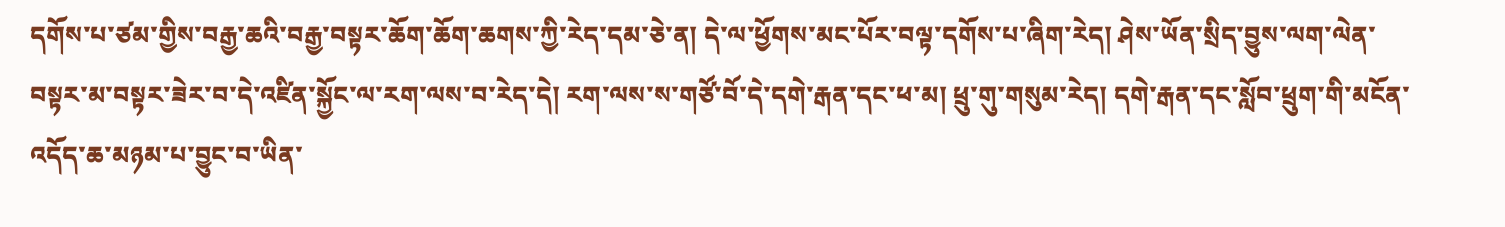དགོས་པ་ཙམ་གྱིས་བརྒྱ་ཆའི་བརྒྱ་བསྟར་ཆོག་ཆོག་ཆགས་ཀྱི་རེད་དམ་ཅེ་ན། དེ་ལ་ཕྱོགས་མང་པོར་བལྟ་དགོས་པ་ཞིག་རེད། ཤེས་ཡོན་སྲིད་བྱུས་ལག་ལེན་བསྟར་མ་བསྟར་ཟེར་བ་དེ་འཛིན་སྐྱོང་ལ་རག་ལས་བ་རེད་དེ། རག་ལས་ས་གཙོ་བོ་དེ་དགེ་རྒན་དང་ཕ་མ། ཕྲུ་གུ་གསུམ་རེད། དགེ་རྒན་དང་སློབ་ཕྲུག་གི་མངོན་འདོད་ཆ་མཉམ་པ་བྱུང་བ་ཡིན་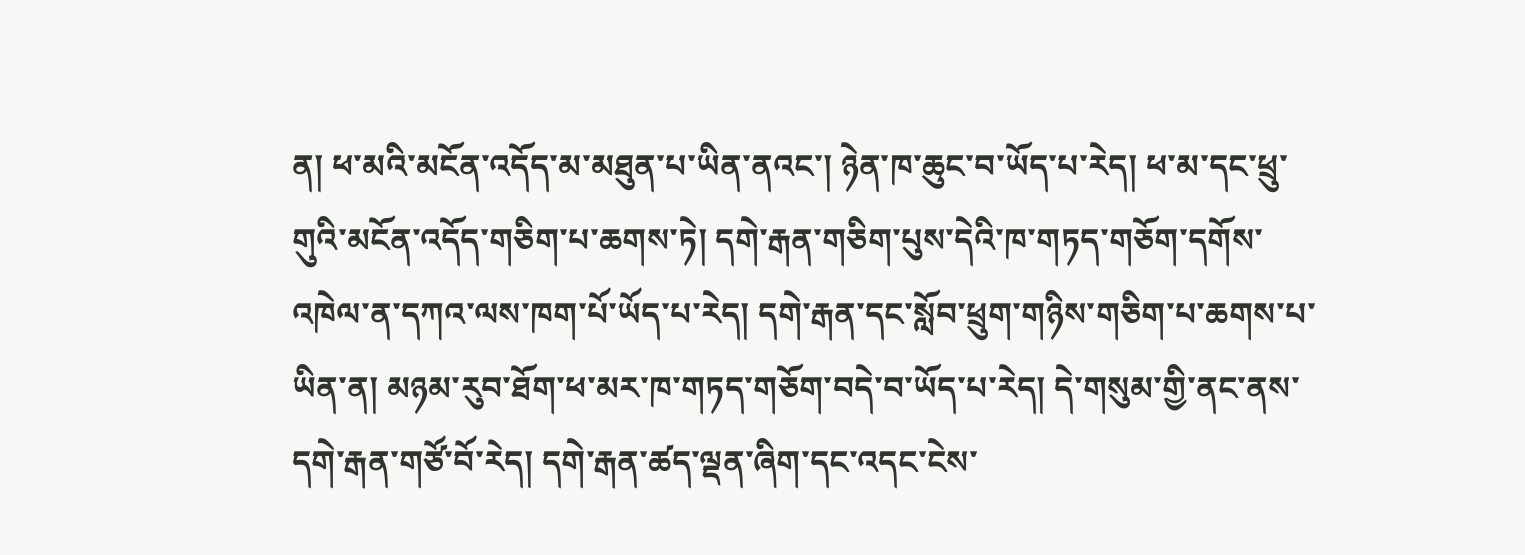ན། ཕ་མའི་མངོན་འདོད་མ་མཐུན་པ་ཡིན་ནའང་། ཉེན་ཁ་ཆུང་བ་ཡོད་པ་རེད། ཕ་མ་དང་ཕྲུ་གུའི་མངོན་འདོད་གཅིག་པ་ཆགས་ཏེ། དགེ་རྒན་གཅིག་པུས་དེའི་ཁ་གཏད་གཅོག་དགོས་འཁེལ་ན་དཀའ་ལས་ཁག་པོ་ཡོད་པ་རེད། དགེ་རྒན་དང་སློབ་ཕྲུག་གཉིས་གཅིག་པ་ཆགས་པ་ཡིན་ན། མཉམ་རུབ་ཐོག་ཕ་མར་ཁ་གཏད་གཅོག་བདེ་བ་ཡོད་པ་རེད། དེ་གསུམ་གྱི་ནང་ནས་དགེ་རྒན་གཙོ་བོ་རེད། དགེ་རྒན་ཚད་ལྡན་ཞིག་དང་འདང་ངེས་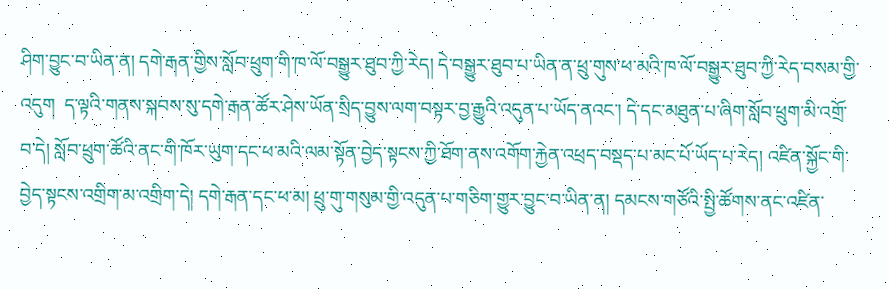ཤིག་བྱུང་བ་ཡིན་ན། དགེ་རྒན་གྱིས་སློབ་ཕྲུག་གི་ཁ་ལོ་བསྒྱུར་ཐུབ་ཀྱི་རེད། དེ་བསྒྱུར་ཐུབ་པ་ཡིན་ན་ཕྲུ་གུས་ཕ་མའི་ཁ་ལོ་བསྒྱུར་ཐུབ་ཀྱི་རེད་བསམ་གྱི་འདུག  ད་ལྟའི་གནས་སྐབས་སུ་དགེ་རྒན་ཚོར་ཤེས་ཡོན་སྲིད་བྱུས་ལག་བསྟར་བྱ་རྒྱུའི་འདུན་པ་ཡོད་ནའང་། དེ་དང་མཐུན་པ་ཞིག་སློབ་ཕྲུག་མི་འགྲོ་བ་དེ། སློབ་ཕྲུག་ཚོའི་ནང་གི་ཁོར་ཡུག་དང་ཕ་མའི་ལམ་སྟོན་བྱེད་སྟངས་ཀྱི་ཐོག་ནས་འགོག་རྐྱེན་འཕྲད་བསྡད་པ་མང་པོ་ཡོད་པ་རེད། འཛིན་སྐྱོང་གི་བྱེད་སྟངས་འགྲིག་མ་འགྲིག་དེ། དགེ་རྒན་དང་ཕ་མ། ཕྲུ་གུ་གསུམ་གྱི་འདུན་པ་གཅིག་གྱུར་བྱུང་བ་ཡིན་ན། དམངས་གཙོའི་སྤྱི་ཚོགས་ནང་འཛིན་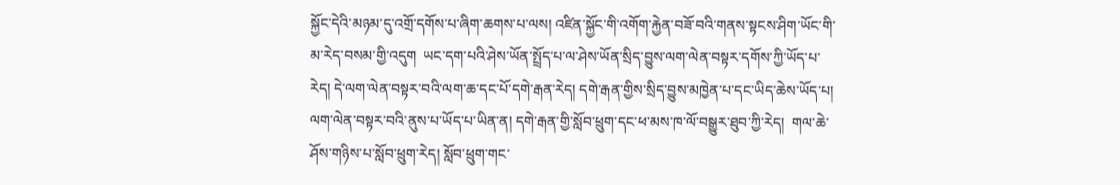སྐྱོང་དེའི་མཉམ་དུ་འགྲོ་དགོས་པ་ཞིག་ཆགས་པ་ལས། འཛིན་སྐྱོང་གི་འགོག་རྐྱེན་བཟོ་བའི་གནས་སྟངས་ཤིག་ཡོང་གི་མ་རེད་བསམ་གྱི་འདུག  ཡང་དག་པའི་ཤེས་ཡོན་སྤྲོད་པ་ལ་ཤེས་ཡོན་སྲིད་བྱུས་ལག་ལེན་བསྟར་དགོས་ཀྱི་ཡོད་པ་རེད། དེ་ལག་ལེན་བསྟར་བའི་ལག་ཆ་དང་པོ་དགེ་རྒན་རེད། དགེ་རྒན་གྱིས་སྲིད་བྱུས་མཁྱེན་པ་དང་ཡིད་ཆེས་ཡོད་པ། ལག་ལེན་བསྟར་བའི་ནུས་པ་ཡོད་པ་ཡིན་ན། དགེ་རྒན་གྱི་སློབ་ཕྲུག་དང་ཕ་མས་ཁ་ལོ་བསྒྱུར་ཐུབ་ཀྱི་རེད།  གལ་ཆེ་ཤོས་གཉིས་པ་སློབ་ཕྲུག་རེད། སློབ་ཕྲུག་གང་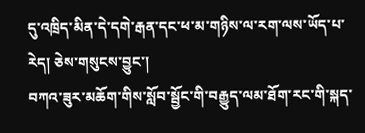དུ་འཁྲིད་མིན་དེ་དགེ་རྒན་དང་ཕ་མ་གཉིས་ལ་རག་ལས་ཡོད་པ་རེད། ཅེས་གསུངས་བྱུང་།
བཀའ་ཟུར་མཆོག་གིས་སློབ་སྦྱོང་གི་བརྒྱུད་ལམ་ཐོག་རང་གི་སྐད་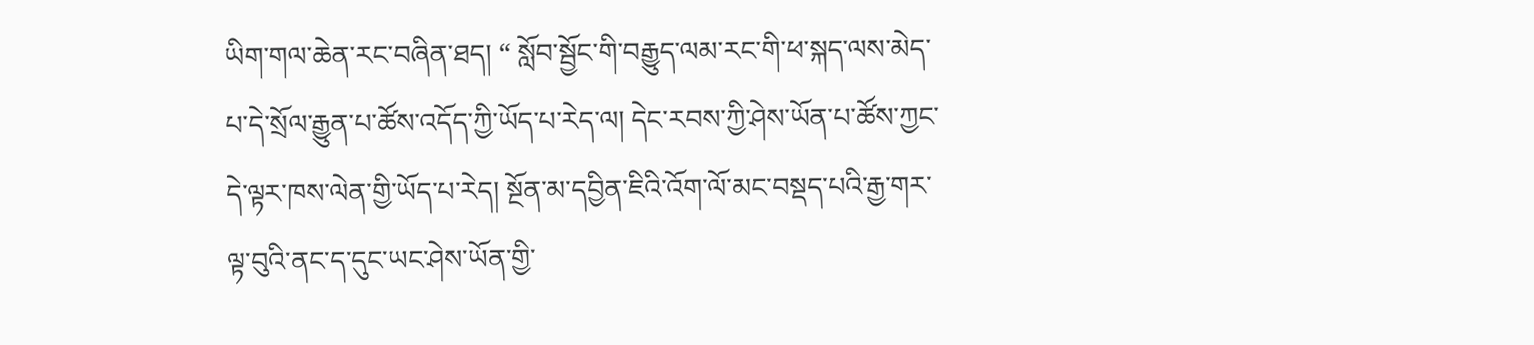ཡིག་གལ་ཆེན་རང་བཞིན་ཐད། “ སློབ་སྦྱོང་གི་བརྒྱུད་ལམ་རང་གི་ཕ་སྐད་ལས་མེད་པ་དེ་སྲོལ་རྒྱུན་པ་ཚོས་འདོད་ཀྱི་ཡོད་པ་རེད་ལ། དེང་རབས་ཀྱི་ཤེས་ཡོན་པ་ཚོས་ཀྱང་དེ་ལྟར་ཁས་ལེན་གྱི་ཡོད་པ་རེད། སྔོན་མ་དབྱིན་ཇིའི་འོག་ལོ་མང་བསྡད་པའི་རྒྱ་གར་ལྟ་བུའི་ནང་ད་དུང་ཡང་ཤེས་ཡོན་གྱི་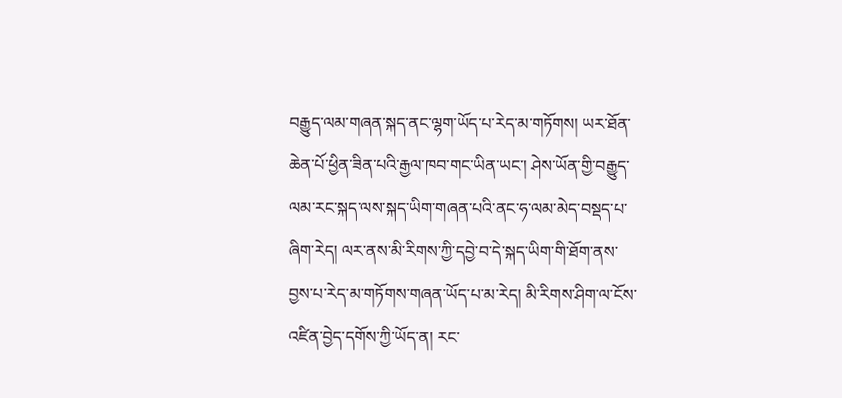བརྒྱུད་ལམ་གཞན་སྐད་ནང་ལྷག་ཡོད་པ་རེད་མ་གཏོགས། ཡར་ཐོན་ཆེན་པོ་ཕྱིན་ཟིན་པའི་རྒྱལ་ཁབ་གང་ཡིན་ཡང་། ཤེས་ཡོན་གྱི་བརྒྱུད་ལམ་རང་སྐད་ལས་སྐད་ཡིག་གཞན་པའི་ནང་ཧ་ལམ་མེད་བསྡད་པ་ཞིག་རེད། ལར་ནས་མི་རིགས་ཀྱི་དབྱེ་བ་དེ་སྐད་ཡིག་གི་ཐོག་ནས་བྱས་པ་རེད་མ་གཏོགས་གཞན་ཡོད་པ་མ་རེད། མི་རིགས་ཤིག་ལ་ངོས་འཛིན་བྱེད་དགོས་ཀྱི་ཡོད་ན། རང་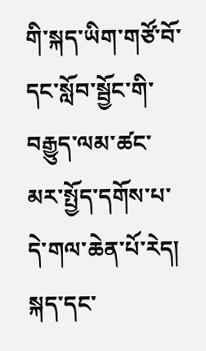གི་སྐད་ཡིག་གཙོ་བོ་དང་སློབ་སྦྱོང་གི་བརྒྱུད་ལམ་ཚང་མར་སྤྱོད་དགོས་པ་དེ་གལ་ཆེན་པོ་རེད། སྐད་དང་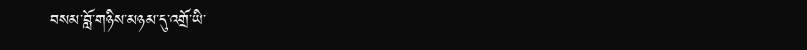བསམ་བློ་གཉིས་མཉམ་དུ་འགྲོ་ཡི་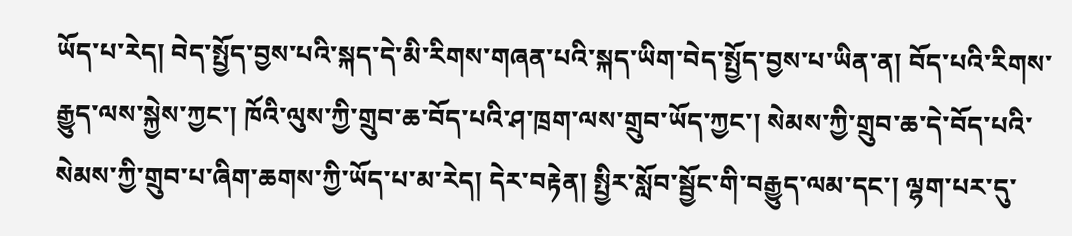ཡོད་པ་རེད། བེད་སྤྱོད་བྱས་པའི་སྐད་དེ་མི་རིགས་གཞན་པའི་སྐད་ཡིག་བེད་སྤྱོད་བྱས་པ་ཡིན་ན། བོད་པའི་རིགས་རྒྱུད་ལས་སྐྱེས་ཀྱང་། ཁོའི་ལུས་ཀྱི་གྲུབ་ཆ་བོད་པའི་ཤ་ཁྲག་ལས་གྲུབ་ཡོད་ཀྱང་། སེམས་ཀྱི་གྲུབ་ཆ་དེ་བོད་པའི་སེམས་ཀྱི་གྲུབ་པ་ཞིག་ཆགས་ཀྱི་ཡོད་པ་མ་རེད། དེར་བརྟེན། སྤྱིར་སློབ་སྦྱོང་གི་བརྒྱུད་ལམ་དང་། ལྷག་པར་དུ་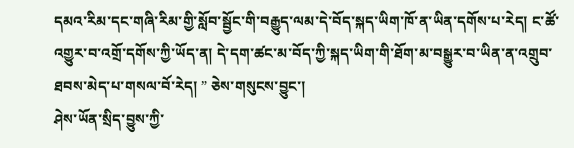དམའ་རིམ་དང་གཞི་རིམ་གྱི་སློབ་སྦྱོང་གི་བརྒྱུད་ལམ་དེ་བོད་སྐད་ཡིག་ཁོ་ན་ཡིན་དགོས་པ་རེད། ང་ཚོ་འགྱུར་བ་འགྲོ་དགོས་ཀྱི་ཡོད་ན། དེ་དག་ཚང་མ་བོད་ཀྱི་སྐད་ཡིག་གི་ཐོག་མ་བསྒྱུར་བ་ཡིན་ན་འགྲུབ་ཐབས་མེད་པ་གསལ་བོ་རེད། ” ཅེས་གསུངས་བྱུང་།
ཤེས་ཡོན་སྲིད་བྱུས་ཀྱི་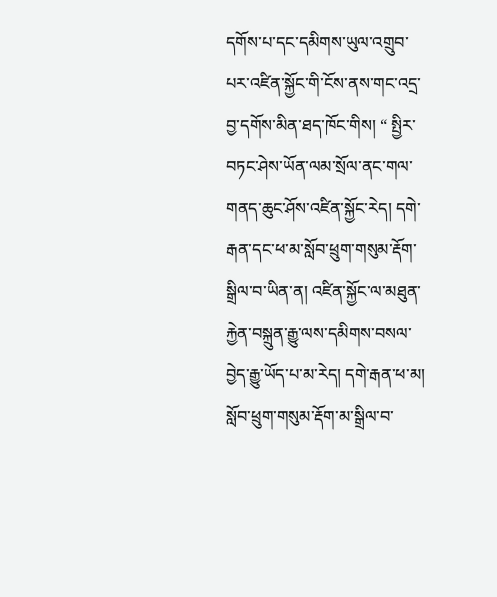དགོས་པ་དང་དམིགས་ཡུལ་འགྲུབ་པར་འཛིན་སྐྱོང་གི་ངོས་ནས་གང་འདྲ་བྱ་དགོས་མིན་ཐད་ཁོང་གིས། “ སྤྱིར་བཏང་ཤེས་ཡོན་ལམ་སྲོལ་ནང་གལ་གནད་ཆུང་ཤོས་འཛིན་སྐྱོང་རེད། དགེ་རྒན་དང་ཕ་མ་སློབ་ཕྲུག་གསུམ་རྡོག་སྒྲིལ་བ་ཡིན་ན། འཛིན་སྐྱོང་ལ་མཐུན་རྐྱེན་བསྐྲུན་རྒྱུ་ལས་དམིགས་བསལ་བྱེད་རྒྱུ་ཡོད་པ་མ་རེད། དགེ་རྒན་ཕ་མ། སློབ་ཕྲུག་གསུམ་རྡོག་མ་སྒྲིལ་བ་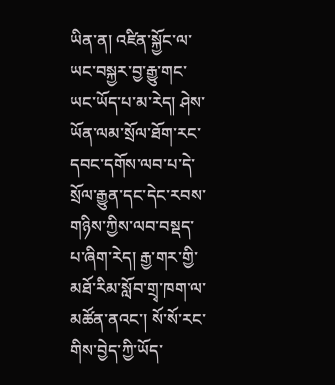ཡིན་ན། འཛིན་སྐྱོང་ལ་ཡང་བསྐྱར་བྱ་རྒྱུ་གང་ཡང་ཡོད་པ་མ་རེད། ཤེས་ཡོན་ལམ་སྲོལ་ཐོག་རང་དབང་དགོས་ལབ་པ་དེ་སྲོལ་རྒྱུན་དང་དེང་རབས་གཉིས་ཀྱིས་ལབ་བསྡད་པ་ཞིག་རེད། རྒྱ་གར་གྱི་མཐོ་རིམ་སློབ་གྲྭ་ཁག་ལ་མཚོན་ནའང་། སོ་སོ་རང་གིས་བྱེད་ཀྱི་ཡོད་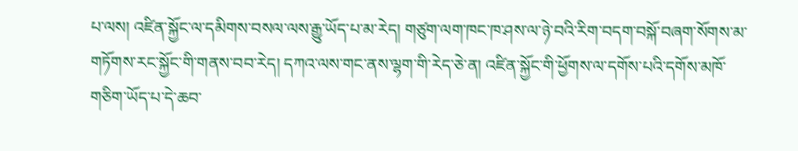པ་ལས། འཛིན་སྐྱོང་ལ་དམིགས་བསལ་ལས་རྒྱུ་ཡོད་པ་མ་རེད། གཙུག་ལག་ཁང་ཁ་ཤས་ལ་ཉེ་བའི་རིག་བདག་བསྐོ་བཞག་སོགས་མ་གཏོགས་རང་སྐྱོང་གི་གནས་བབ་རེད། དཀའ་ལས་གང་ནས་ལྷག་གི་རེད་ཅེ་ན། འཛིན་སྐྱོང་གི་ཕྱོགས་ལ་དགོས་པའི་དགོས་མཁོ་གཅིག་ཡོད་པ་དེ་ཆབ་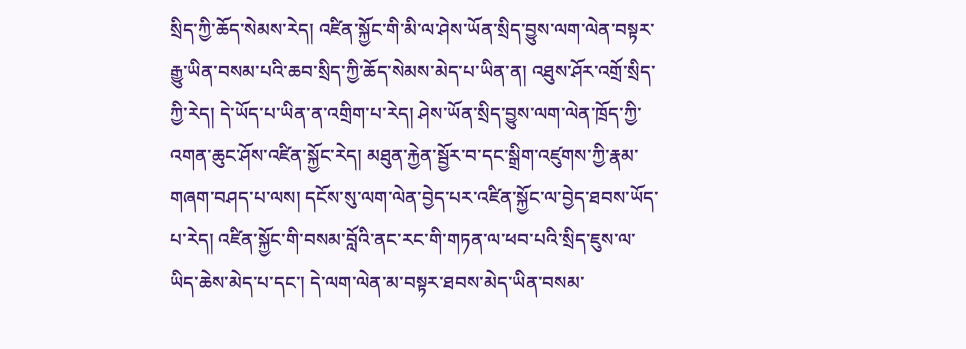སྲིད་ཀྱི་ཆོད་སེམས་རེད། འཛིན་སྐྱོང་གི་མི་ལ་ཤེས་ཡོན་སྲིད་བྱུས་ལག་ལེན་བསྟར་རྒྱུ་ཡིན་བསམ་པའི་ཆབ་སྲིད་ཀྱི་ཆོད་སེམས་མེད་པ་ཡིན་ན། འཐུས་ཤོར་འགྲོ་སྲིད་ཀྱི་རེད། དེ་ཡོད་པ་ཡིན་ན་འགྲིག་པ་རེད། ཤེས་ཡོན་སྲིད་བྱུས་ལག་ལེན་ཁྲོད་ཀྱི་འགན་ཆུང་ཤོས་འཛིན་སྐྱོང་རེད། མཐུན་རྐྱེན་སྦྱོར་བ་དང་སྒྲིག་འཛུགས་ཀྱི་རྣམ་གཞག་བཤད་པ་ལས། དངོས་སུ་ལག་ལེན་བྱེད་པར་འཛིན་སྐྱོང་ལ་བྱེད་ཐབས་ཡོད་པ་རེད། འཛིན་སྐྱོང་གི་བསམ་བློའི་ནང་རང་གི་གཏན་ལ་ཕབ་པའི་སྲིད་ཇུས་ལ་ཡིད་ཆེས་མེད་པ་དང་། དེ་ལག་ལེན་མ་བསྟར་ཐབས་མེད་ཡིན་བསམ་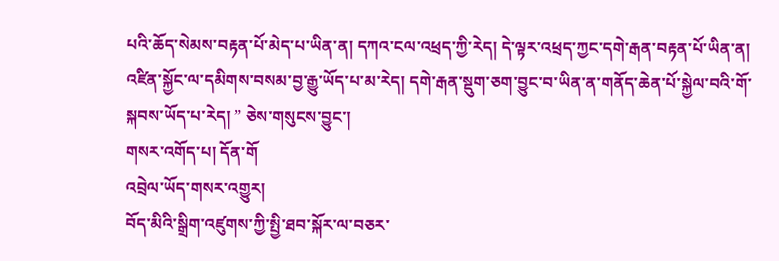པའི་ཆོད་སེམས་བརྟན་པོ་མེད་པ་ཡིན་ན། དཀའ་ངལ་འཕྲད་ཀྱི་རེད། དེ་ལྟར་འཕྲད་ཀྱང་དགེ་རྒན་བརྟན་པོ་ཡིན་ན། འཛིན་སྐྱོང་ལ་དམིགས་བསམ་བྱ་རྒྱུ་ཡོད་པ་མ་རེད། དགེ་རྒན་སྡུག་ཅག་བྱུང་བ་ཡིན་ན་གནོད་ཆེན་པོ་སྐྱེལ་བའི་གོ་སྐབས་ཡོད་པ་རེད། ” ཅེས་གསུངས་བྱུང་།
གསར་འགོད་པ། དོན་གོ
འབྲེལ་ཡོད་གསར་འགྱུར།
བོད་མིའི་སྒྲིག་འཛུགས་ཀྱི་སྤྱི་ཐབ་སྐོར་ལ་བཅར་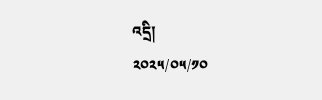འདྲི།
༢༠༢༥/༠༥/༡༠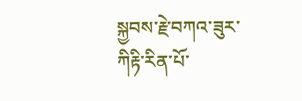སྐྱབས་རྗེ་བཀའ་ཟུར་ཀིརྟི་རིན་པོ་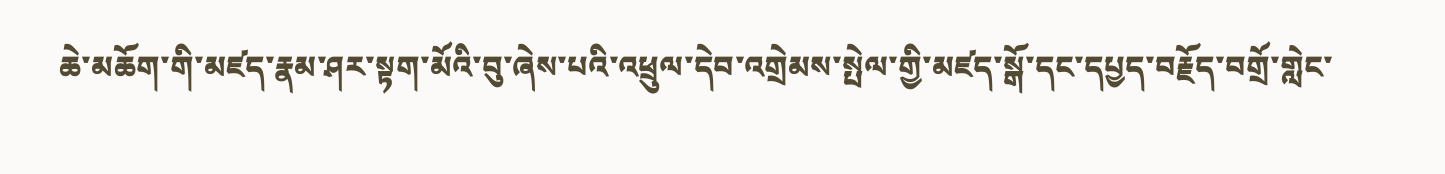ཆེ་མཆོག་གི་མཛད་རྣམ་ཤར་སྟག་མོའི་བུ་ཞེས་པའི་འཕྲུལ་དེབ་འགྲེམས་སྤེལ་གྱི་མཛད་སྒོ་དང་དཔྱད་བརྗོད་བགྲོ་གླེང་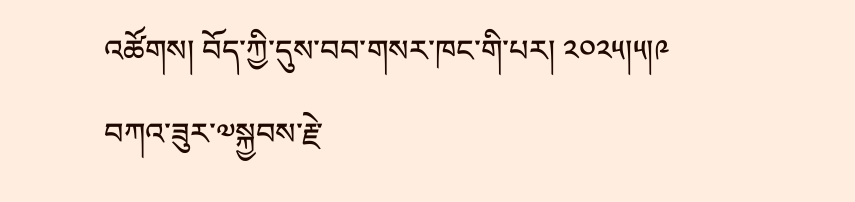འཚོགས། བོད་ཀྱི་དུས་བབ་གསར་ཁང་གི་པར། ༢༠༢༥།༥།༩
བཀའ་ཟུར་༧སྐྱབས་རྗེ་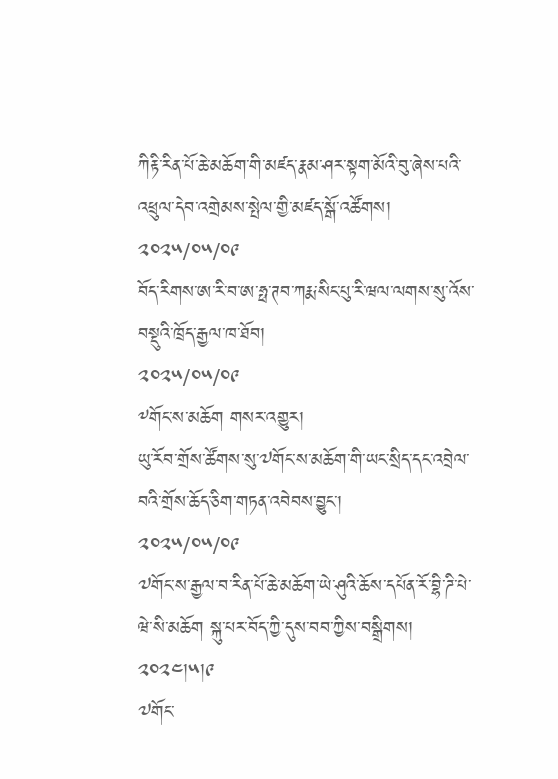ཀིརྟི་རིན་པོ་ཆེ་མཆོག་གི་མཛད་རྣམ་ཤར་སྟག་མོའི་བུ་ཞེས་པའི་འཕྲུལ་དེབ་འགྲེམས་སྤེལ་གྱི་མཛད་སྒོ་འཚོགས།
༢༠༢༥/༠༥/༠༩
བོད་རིགས་ཨ་རི་བ་ཨ་ཧྥ་ཊབ་ཀརྨ་སིང་པུ་རི་ཝལ་ལགས་སུ་འོས་བསྡུའི་ཁྲོད་རྒྱལ་ཁ་ཐོབ།
༢༠༢༥/༠༥/༠༩
༸གོང་ས་མཆོག གསར་འགྱུར།
ཡུ་རོབ་གྲོས་ཚོགས་སུ་༧གོང་ས་མཆོག་གི་ཡང་སྲིད་དང་འབྲེལ་བའི་གྲོས་ཆོད་ཅིག་གཏན་འབེབས་བྱུང་།
༢༠༢༥/༠༥/༠༩
༧གོང་ས་རྒྱལ་བ་རིན་པོ་ཆེ་མཆོག་ཡེ་ཤུའི་ཆོས་དཔོན་རོ་བྷི་ཌི་པེ་ཝེ་སི་མཆོག སྐུ་པར་བོད་ཀྱི་དུས་བབ་ཀྱིས་བསྒྲིགས། ༢༠༢༤།༥།༩
༧གོང་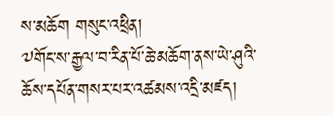ས་མཆོག གསུང་འཕྲིན།
༧གོང་ས་རྒྱལ་བ་རིན་པོ་ཆེ་མཆོག་ནས་ཡེ་ཤུའི་ཆོས་དཔོན་གསར་པར་འཚམས་འདྲི་མཛད།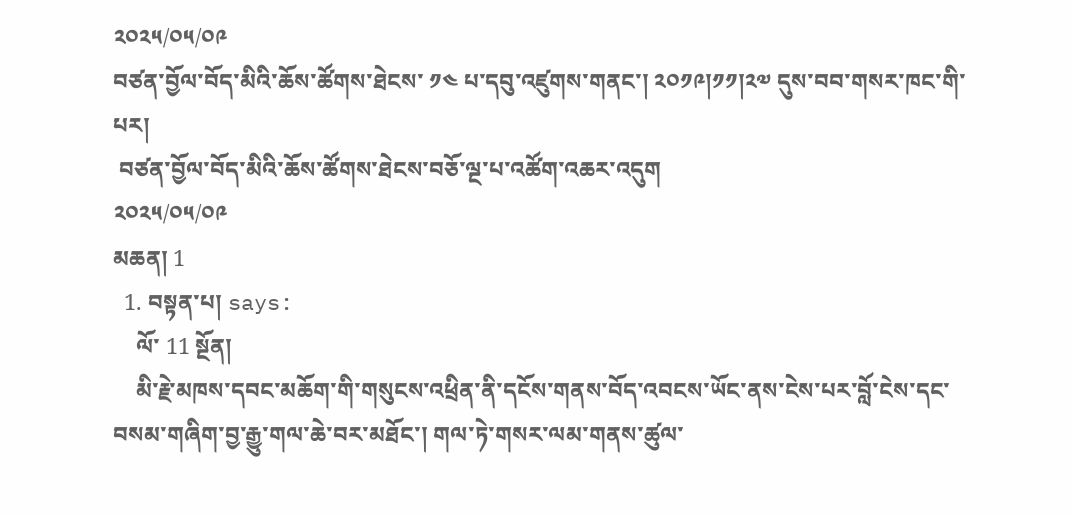༢༠༢༥/༠༥/༠༩
བཙན་བྱོལ་བོད་མིའི་ཆོས་ཚོགས་ཐེངས་ ༡༤ པ་དབུ་འཛུགས་གནང་། ༢༠༡༩།༡༡།༢༧ དུས་བབ་གསར་ཁང་གི་པར།
 བཙན་བྱོལ་བོད་མིའི་ཆོས་ཚོགས་ཐེངས་བཅོ་ལྔ་པ་འཚོག་འཆར་འདུག
༢༠༢༥/༠༥/༠༩
མཆན། 1
  1. བསྟན་པ། says:
    ལོ་ 11 སྔོན།
    མི་རྗེ་མཁས་དབང་མཆོག་གི་གསུངས་འཕྲིན་ནི་དངོས་གནས་བོད་འབངས་ཡོང་ནས་ངེས་པར་བློ་ངེས་དང་བསམ་གཞིག་བྱ་རྒྱུ་གལ་ཆེ་བར་མཐོང་། གལ་ཏེ་གསར་ལམ་གནས་ཚུལ་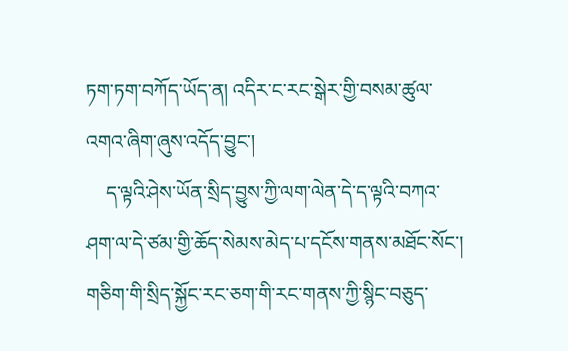ཏག་ཏག་བཀོད་ཡོད་ན། འདིར་ང་རང་སྒེར་གྱི་བསམ་ཚུལ་འགའ་ཞིག་ཞུས་འདོད་བྱུང་།
    ད་ལྟའི་ཤེས་ཡོན་སྲིད་བྱུས་ཀྱི་ལག་ལེན་དེ་ད་ལྟའི་བཀའ་ཤག་ལ་དེ་ཙམ་གྱི་ཆོད་སེམས་མེད་པ་དངོས་གནས་མཐོང་སོང་། གཅིག་གི་སྲིད་སྐྱོང་རང་ཅག་གི་རང་གནས་ཀྱི་སྙིང་བཅུད་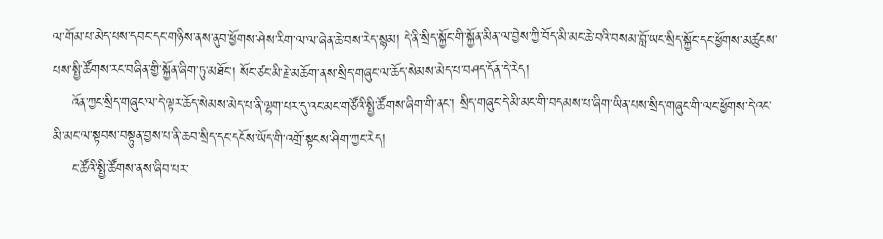ལ་གོམ་པ་མེད་པས་དབང་དང་གཉིས་ནས་ནུབ་ཕྱོགས་ཤེས་རིག་ལ་ལ་ཞེན་ཆེ་བས་རེད་སྙམ། དེ་ནི་སྲིད་སྐྱོང་གི་སྐྱོན་མིན་ལ་བྱེས་ཀྱི་བོད་མི་མང་ཆེ་བའི་བསམ་བློ་ཡང་སྲིད་སྐྱོང་དང་ཕྱོགས་མཚུངས་པས་སྤྱི་ཚོགས་རང་བཞིན་གྱི་སྐྱོན་ཞིག་ཏུ་མཐོང་། སོང་ཙང་མི་རྗེ་མཆོག་ནས་སྲིད་གཞུང་ལ་ཆོད་སེམས་མེད་པ་བཤད་དོན་དེ་རེད།
    འོན་ཀྱང་སྲིད་གཞུང་ལ་དེ་ལྟར་ཆོད་སེམས་མེད་པ་ནི་ལྷག་པར་དུ་འང་མང་གཙོའི་སྤྱི་ཚོགས་ཞིག་གི་ནང་། སྲིད་གཞུང་དེ་མི་མང་གི་བདམས་པ་ཞིག་ཡིན་པས་སྲིད་གཞུང་གི་ལང་ཕྱོགས་དེ་འང་མི་མང་ལ་སྟབས་བསྟུན་བྱས་པ་ནི་ཆབ་སྲིད་དང་དངོས་ཡོད་གི་འགྲོ་སྟངས་ཤིག་ཀྱང་རེད།
    ང་ཚོའི་སྤྱི་ཚོགས་ནས་ཞིབ་པར་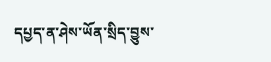དཔྱད་ན་ཤེས་ཡོན་སྲིད་བྱུས་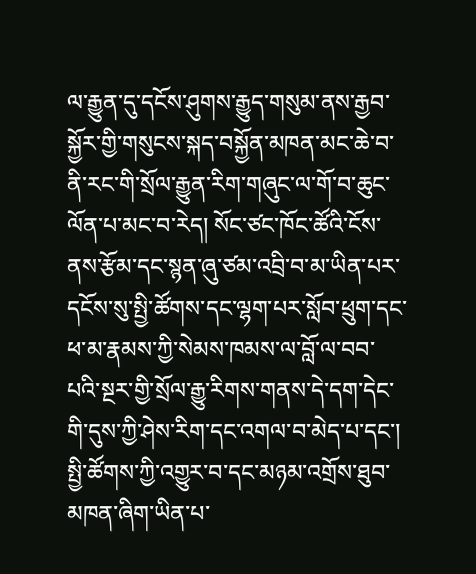ལ་རྒྱུན་དུ་དངོས་ཤུགས་རྒྱུད་གསུམ་ནས་རྒྱབ་སྐྱོར་གྱི་གསུངས་སྐད་བསྐྱོན་མཁན་མང་ཆེ་བ་ནི་རང་གི་སྲོལ་རྒྱུན་རིག་གཞུང་ལ་གོ་བ་ཆུང་ལོན་པ་མང་བ་རེད། སོང་ཙང་ཁོང་ཚོའི་ངོས་ནས་རྩོམ་དང་སྙན་ཞུ་ཙམ་འབྲི་བ་མ་ཡིན་པར་དངོས་སུ་སྤྱི་ཚོགས་དང་ལྷག་པར་སློབ་ཕྲུག་དང་ཕ་མ་རྣམས་ཀྱི་སེམས་ཁམས་ལ་བློ་ལ་བབ་པའི་སྔར་གྱི་སྲོལ་རྒྱུ་རིགས་གནས་དེ་དག་དེང་གི་དུས་ཀྱི་ཤེས་རིག་དང་འགལ་བ་མེད་པ་དང་། སྤྱི་ཚོགས་ཀྱི་འགྱུར་བ་དང་མཉམ་འགྲོས་ཐུབ་མཁན་ཞིག་ཡིན་པ་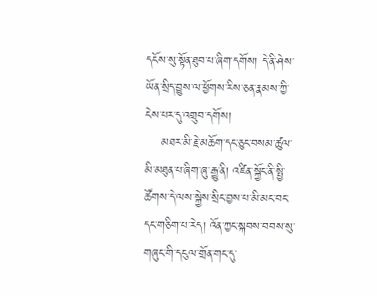དངོས་སུ་སྟོན་ཐུབ་པ་ཞིག་དགོས། དེ་ནི་ཤེས་ཡོན་སྲིད་བྱུས་ལ་ཕྱོགས་རིས་ཅན་རྣམས་ཀྱི་ངེས་པར་དུ་འགྲུབ་དགོས།
    མཐར་མི་རྗེ་མཆོག་དང་ཅུང་བསམ་ཚུལ་མི་མཐུན་པ་ཞིག་ཞུ་རྒྱུ་ནི། འཛིན་སྐྱོང་ནི་སྤྱི་ཚོགས་དེ་ལས་སྐྱེས་སྲིང་བྱས་པ་མི་མང་བང་དང་གཅིག་པ་རེད། འོན་ཀྱང་སྐབས་བབས་སུ་གཞུང་གི་དངུལ་གྲོན་གང་དུ་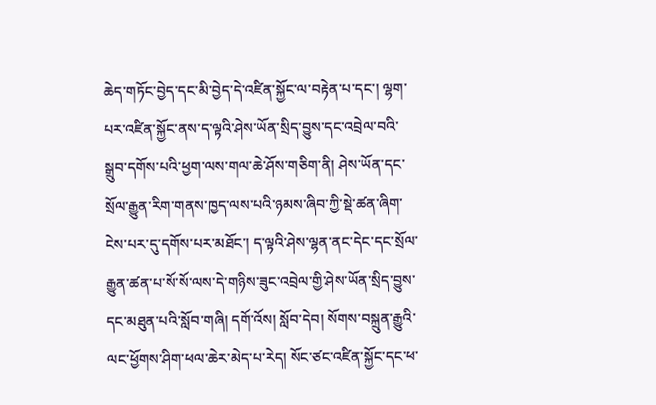ཆེད་གཏོང་བྱེད་དང་མི་བྱེད་དེ་འཛིན་སྐྱོང་ལ་བརྟེན་པ་དང་། ལྷག་པར་འཛིན་སྐྱོང་ནས་ད་ལྟའི་ཤེས་ཡོན་སྲིད་བྱུས་དང་འབྲེལ་བའི་སྒྲུབ་དགོས་པའི་ཕྱག་ལས་གལ་ཆེ་ཤོས་གཅིག་ནི། ཤེས་ཡོན་དང་སྲོལ་རྒྱུན་རིག་གནས་ཁྱད་ལས་པའི་ཉམས་ཞིབ་ཀྱི་སྡེ་ཚན་ཞིག་ངེས་པར་དུ་དགོས་པར་མཐོང་། ད་ལྟའི་ཤེས་ལྷན་ནང་དེང་དང་སྲོལ་རྒྱུན་ཚན་པ་སོ་སོ་ལས་དེ་གཉིས་ཟུང་འབྲེལ་གྱི་ཤེས་ཡོན་སྲིད་བྱུས་དང་མཐུན་པའི་སློབ་གཞི། དགོ་འོས། སློབ་དེབ། སོགས་བསྐྲུན་རྒྱུའི་ལང་ཕྱོགས་ཤིག་ཕལ་ཆེར་མེད་པ་རེད། སོང་ཙང་འཛིན་སྐྱོང་དང་ཕ་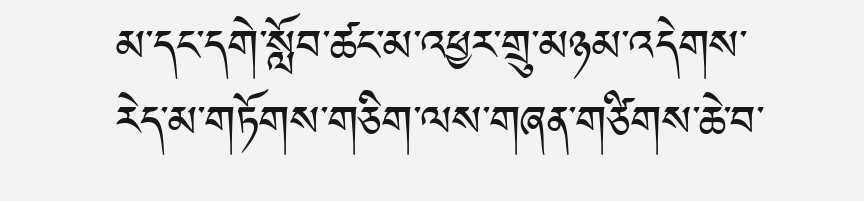མ་དང་དགེ་སློབ་ཚང་མ་འཕྱར་གྲུ་མཉམ་འདེགས་རེད་མ་གཏོགས་གཅིག་ལས་གཞན་གཙིགས་ཆེ་བ་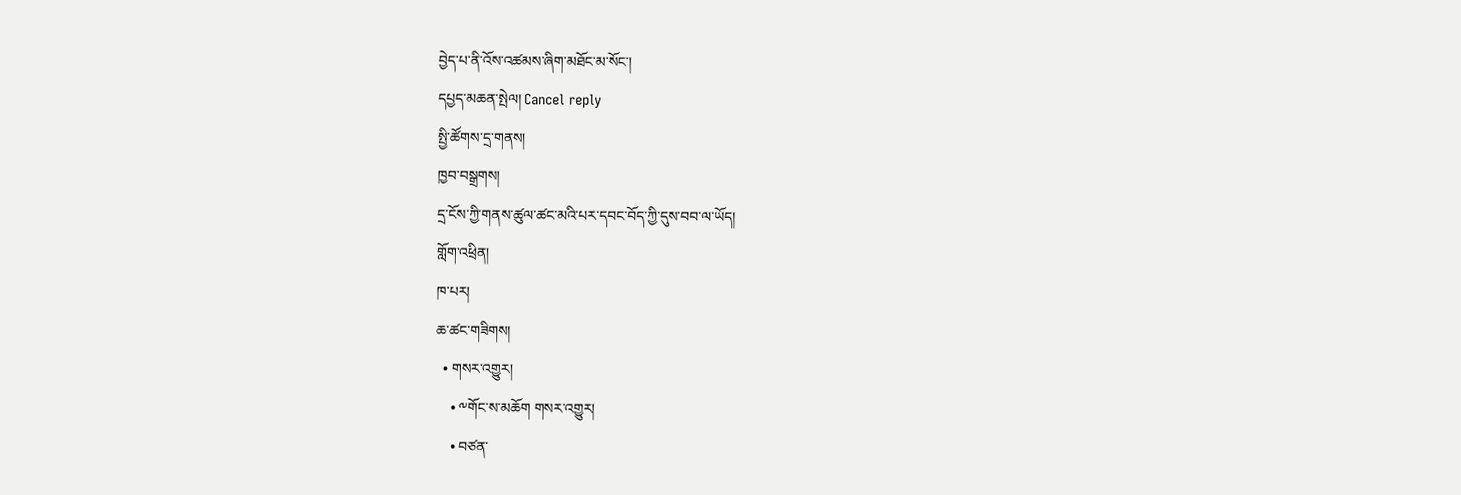བྱེད་པ་ནི་འོས་འཚམས་ཞིག་མཐོང་མ་སོང་།
དཔྱད་མཆན་སྤེལ། Cancel reply
སྤྱི་ཚོགས་དྲ་གནས།
ཁྱབ་བསྒྲགས།
དྲ་ངོས་ཀྱི་གནས་ཚུལ་ཚང་མའི་པར་དབང་བོད་ཀྱི་དུས་བབ་ལ་ཡོད།
གློག་འཕྲིན།
ཁ་པར།
ཆ་ཚང་གཟིགས།
  • གསར་འགྱུར།
    • ༸གོང་ས་མཆོག གསར་འགྱུར།
    • བཙན་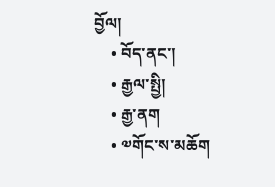བྱོལ།
    • བོད་ནང་།
    • རྒྱལ་སྤྱི།
    • རྒྱ་ནག
    • ༧གོང་ས་མཆོག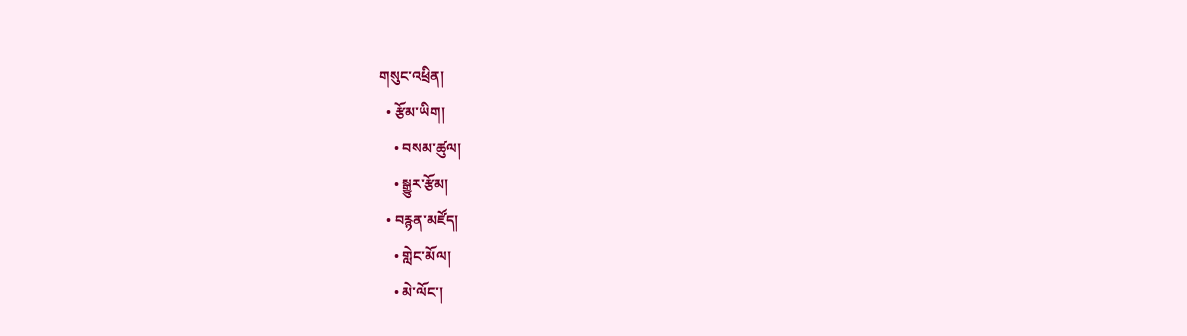གསུང་འཕྲིན།
  • རྩོམ་ཡིག།
    • བསམ་ཚུལ།
    • སྒྱུར་རྩོམ།
  • བརྙན་མཛོད།
    • གླེང་མོལ།
    • མེ་ལོང་།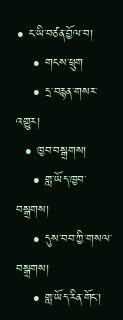• ང་ཡི་བཙན་བྱོལ་བ།
    • གངས་ཕྲུག
    • དྲ་བརྙན་གསར་འགྱུར།
  • ཁྱབ་བསྒྲགས།
    • གླ་ཡོད་ཁྱབ་བསྒྲགས།
    • དུས་བབ་ཀྱི་གསལ་བསྒྲགས།
    • གླ་ཡོད་རིན་གོང་།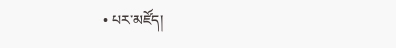• པར་མཛོད།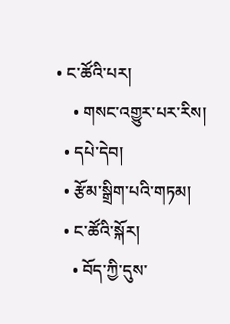• ང་ཚོའི་པར།
    • གསང་འགྱུར་པར་རིས།
  • དཔེ་དེབ།
  • རྩོམ་སྒྲིག་པའི་གཏམ།
  • ང་ཚོའི་སྐོར།
    • བོད་ཀྱི་དུས་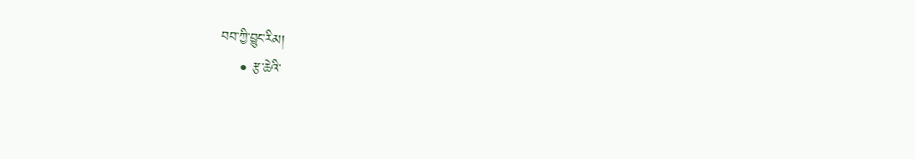བབ་ཀྱི་བྱུང་རིམ།
    • རྩ་ཆེའི་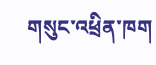གསུང་འཕྲིན་ཁག